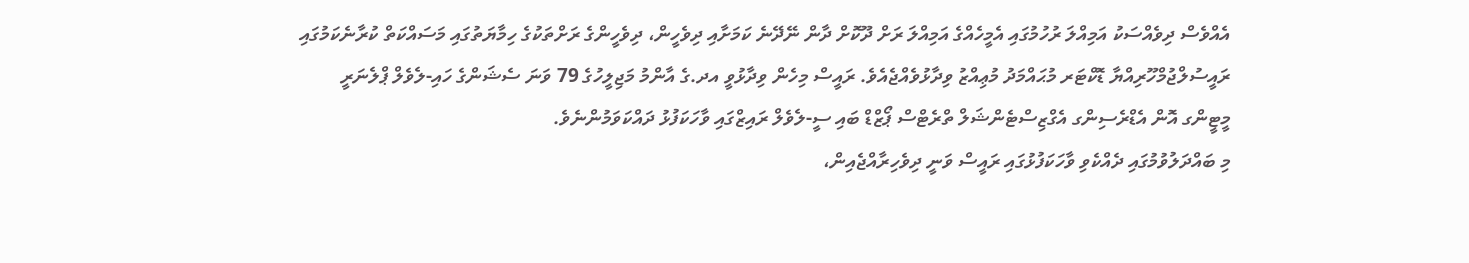އެއްވެސް ދިވެއްސަކު އަމިއްލަ ރުހުމުގައި އެމީހެއްގެ އަމިއްލަ ރަށް ދޫކޮށް ދާން ނޭދޭނެ ކަމަށާއި ދިވެހީން، ދިވެހީންގެ ރަށްތަކުގެ ހިމާޔަތުގައި މަސައްކަތް ކުރާނެކަމުގައި ރައީސުލްޖުމްހޫރިއްޔާ ޑޮކްޓަރ މުޙައްމަދު މުޢިއްޒު ވިދާޅުވެއްޖެއެވެ. ރައީސް މިހެން ވިދާޅުވީ އދ.ގެ އާންމު މަޖިލީހުގެ 79 ވަނަ ސެޝަންގެ ހައި-ލެވެލް ޕްލެނަރީ މީޓީންގ އޮން އެޑްރެސިންގ އެގްޒިސްޓެންޝަލް ތްރެޓްސް ޕޯޒްޑް ބައި ސީ-ލެވެލް ރައިޒްގައި ވާހަކަފުޅު ދައްކަވަމުންނެވެ.
މި ބައްދަލުވުމުގައި ދެއްކެވި ވާހަކަފުޅުގައި ރައީސް ވަނީ ދިވެހިރާއްޖެއިން،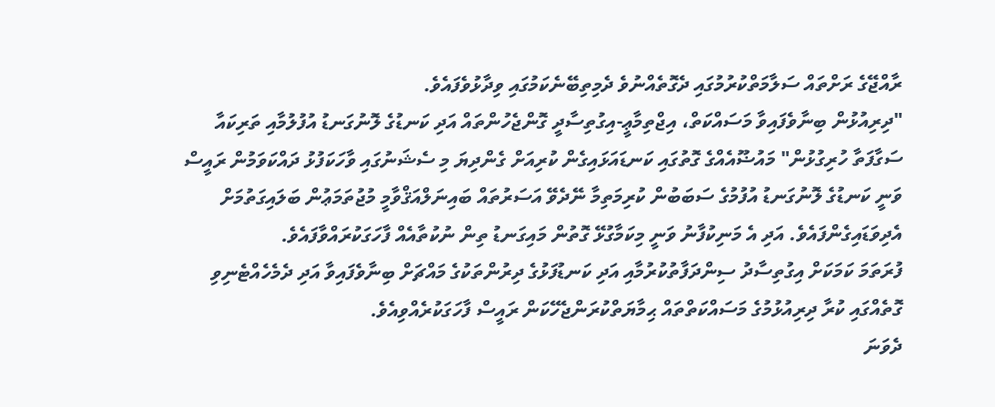ރާއްޖޭގެ ރަށްތައް ސަލާމަތްކުރުމުގައި ދެގޮތެއްނުވެ ދެމިތިބޭނެކަމުގައި ވިދާޅުވެފައެވެ.
"ދިރިއުޅުން ބިނާވެފައިވާ މަސައްކަތް، އިޖްތިމާޢީ-އިގުތިސާދީ ގޮންޖެހުންތައް އަދި ކަނޑުގެ ލޮނުގަނޑު އުފުލުމާއި ތަރިކައާ ސަގާފަތާ ހުރިގުޅުން" މައުޟޫއެއްގެ ގޮތުގައި ކަނޑައަޅައިގެން ކުރިއަށް ގެންދިޔަ މި ސެޝަނުގައި ވާހަކަފުޅު ދައްކަވަމުން ރައީސް ވަނީ ކަނޑުގެ ލޮނުގަނޑު އުފުމުގެ ސަބަބުން ކުރިމަތިމާ ނޭދެވޭ އަސަރުތައް ބައިނަލްއަޤްވާމީ މުޖުތަމަޢުން ބަލައިގަތުމަށް އެދިވަޑައިގެންފައެވެ. އަދި އެ މަނިކުފާނު ވަނީ މިކަމާގުޅޭ ގޮތުން މައިގަނޑު ތިން ނުކުތާއެއް ފާހަގަކުރައްވާފައެވެ.
ފުރަތަމަ ކަމަކަށް އިގުތިސާދު ސިންދަފާތުކުރުމާއި އަދި ކަނޑުފަޅުގެ ދިރުންތަކުގެ މައްޗަށް ބިނާވެފައިވާ އަދި ދެމެހެއްޓެނިވި ގޮތެއްގައި ކުރާ ދިރިއުޅުމުގެ މަސައްކަތްތައް ޙިމާޔަތްކުރަންޖެހޭކަން ރައީސް ފާހަގަކުރެއްވިއެވެ.
ދެވަނަ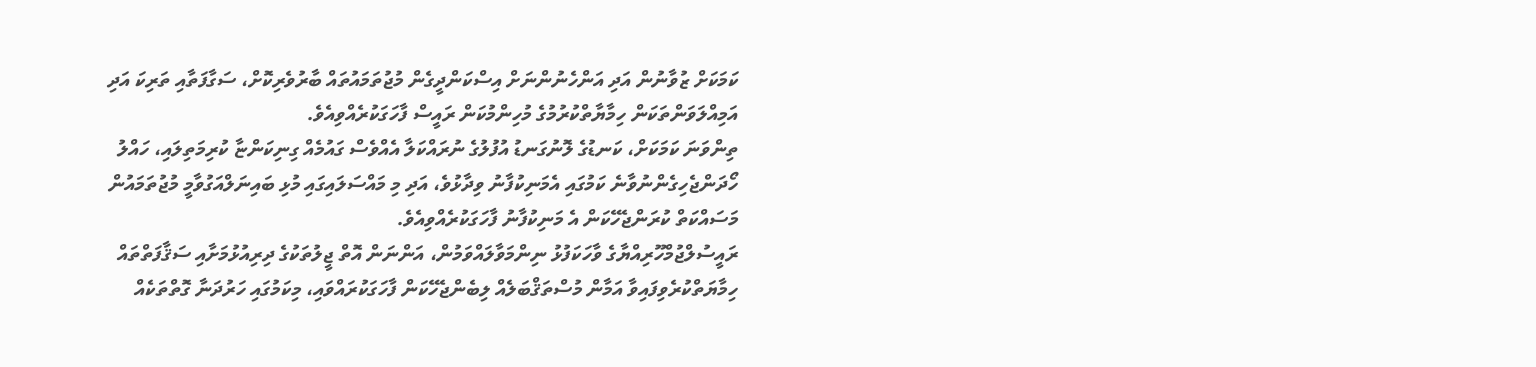ކަމަކަށް ޒުވާނުން އަދި އަންހެނުންނަށް އިސްކަންދީގެން މުޖުތަމައުތައް ބާރުވެރިކޮށް، ސަގާފަތާއި ތަރިކަ އަދި އަމިއްލަވަންތަކަން ހިމާޔާތްކުރުމުގެ މުހިންމުކަން ރައީސް ފާހަގަކުރެއްވިއެވެ.
ތިންވަނަ ކަމަކަށް، ކަނޑުގެ ލޮނުގަނޑު އުފުލުގެ ނުރައްކަލާ އެއްވެސް ގައުމެއް ގިނިކަންޏާ ކުރިމަތިލައި، ހައްލު ހޯދަންޖެހިގެންނުވާނެ ކަމުގައި އެމަނިކުފާނު ވިދާޅުވެ، އަދި މި މައްސަލައިގައި މުޅި ބައިނަލްއަގުވާމީ މުޖުތަމައުން މަސައްކަތް ކުރަންޖެހޭކަން އެ މަނިކުފާނު ފާހަގަކުރެއްވިއެވެ.
ރައީސުލްޖުމްހޫރިއްޔާގެ ވާހަކަފުޅު ނިންމަވާލައްވަމުން، އަންނަން އޮތް ޖީލުތަކުގެ ދިރިއުޅުމަށާއި ސަޤާފަތްތައް ހިމާޔަތްކުރެވިފައިވާ އަމާން މުސްތަޤްބަލެއް ލިބެންޖެހޭކަން ފާހަގަކުރައްވައި، މިކަމުގައި ހަރުދަނާ ގޮތްތަކެއް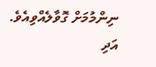ނިންމުމަށް ގޮވާލެއްވިއެވެ. އަދި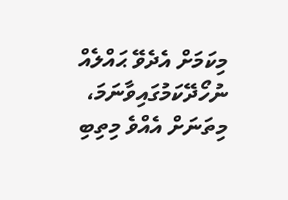މިކަމަށް އެދެވޭ ޙައްލެއް ނުހޯދޭކަމުގައިވާނަމަ، މިތަނަށް އެއްވެ މިތިބި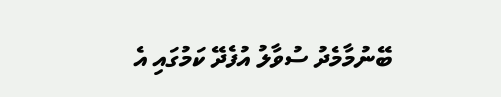ބޭނުމާމެދު ސުވާލު އުފެދޭ ކަމުގައި އެ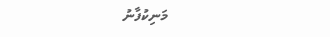މަނިކުފާނު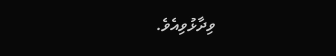ވިދާޅުވިއެވެ.